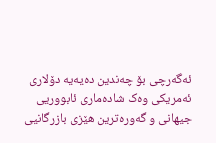ئەگەرچی بۆ چەندین دەیەیە دۆلاری ئەمریکی وەک شادەماری ئابووریی جیھانی و گەورەترین هێزی بازرگانیی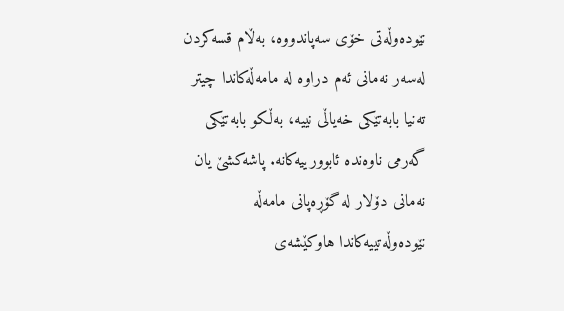نێودەوڵەتی خۆی سەپاندووە، بەڵام قسەکردن لەسەر نەمانی ئەم دراوە لە مامەڵەکاندا چیتر تەنیا بابەتێکی خەیاڵی نییە، بەڵکو بابەتێکی گەرمی ناوەندە ئابوورییەکانە. پاشەکشێ یان نەمانی دۆلار لە گۆڕەپانی مامەڵە نێودەوڵەتییەکاندا هاوکێشەی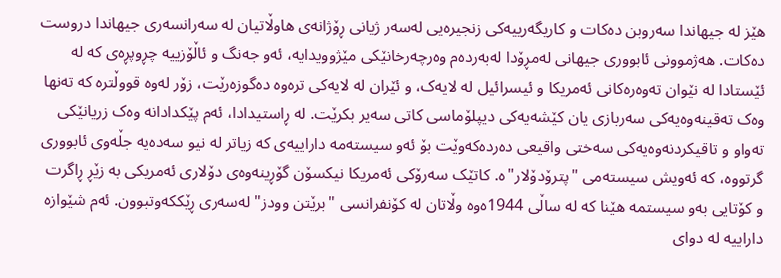هێز لە جیهاندا سەروبن دەکات و کاریگەرییەکی زنجیرەیی لەسەر ژیانی ڕۆژانەی هاوڵاتیان لە سەرانسەری جیهاندا دروست دەکات. هەژموونی ئابووری جیهانی لەمڕۆدا لەبەردەم وەرچەرخانێکی مێژوویدایە، ئەو جەنگ و ئاڵۆزییە چڕوپڕەی کە لە ئێستادا لە نێوان تەوەرەکانی ئەمریکا و ئیسرائیل لە لایەک، و ئێران لە لایەکی ترەوە دەگوزەرێت، زۆر لەوە قووڵترە کە تەنها وەک تەقینەوەیەکی سەربازی یان کێشەیەکی دیپلۆماسی کاتی سەیر بکرێت. لە ڕاستیدادا، ئەم پێکدادانە وەک زریانێکی تەواو و تاقیکردنەوەیەکی سەختی واقیعی دەردەکەوێت بۆ ئەو سیستەمە داراییەی کە زیاتر لە نیو سەدەیە جڵەوی ئابووری گرتووە، کە ئەویش سیستەمی "پترۆدۆلار"ە. کاتێک سەرۆکی ئەمریکا نیکسۆن گۆڕینەوەی دۆلاری ئەمریکی بە زێڕ ڕاگرت و کۆتایی بەو سیستمە هێنا کە لە ساڵی 1944ەوە وڵاتان لە کۆنفرانسی "برێتن وودز" لەسەری ڕێککەوتبوون. ئەم شێوازە داراییە لە دوای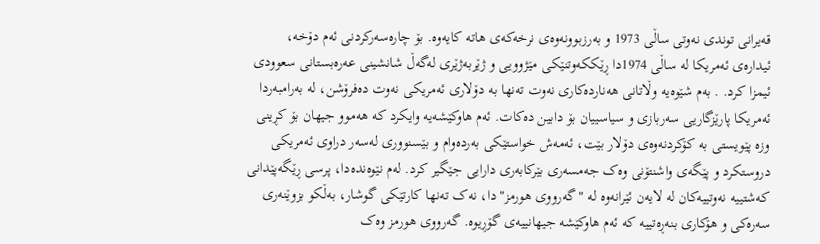قەیرانی توندی نەوتی ساڵی 1973 و بەرزبوونەوەی نرخەکەی هاتە کایەوە. بۆ چارەسەرکردنی ئەم دۆخە، ئیدارەی ئەمریکا لە ساڵی 1974دا ڕێککەوتنێکی مێژوویی و ژێربەژێری لەگەڵ شانشینی عەرەبستانی سعوودی ئیمزا کرد. . بەم شێوەیە وڵاتانی هەناردەکاری نەوت تەنها بە دۆلاری ئەمریکی نەوت دەفرۆشن، لە بەرامبەردا ئەمریکا پارێزگاریی سەربازی و سیاسییان بۆ دابین دەکات. ئەم هاوکێشەیە وایکرد کە هەموو جیهان بۆ کڕینی وزە پێویستی بە کۆکردنەوەی دۆلار بێت، ئەمەش خواستێکی بەردەوام و بێسنووری لەسەر دراوی ئەمریکی دروستکرد و پێگەی واشنتۆنی وەک جەمسەری بێرکابەری دارایی جێگیر کرد. لەم نێوەندەدا، پرسی ڕێگەپێدانی کەشتییە نەوتییەکان لە لایەن ئێرانەوە لە "گەرووی هورمز"دا، نەک تەنها کارتێکی گوشار، بەڵکو بزوێنەری سەرەکی و هۆکاری بنەڕەتییە کە ئەم هاوکێشە جیهانییەی گۆڕیوە. گەرووی هورمز وەک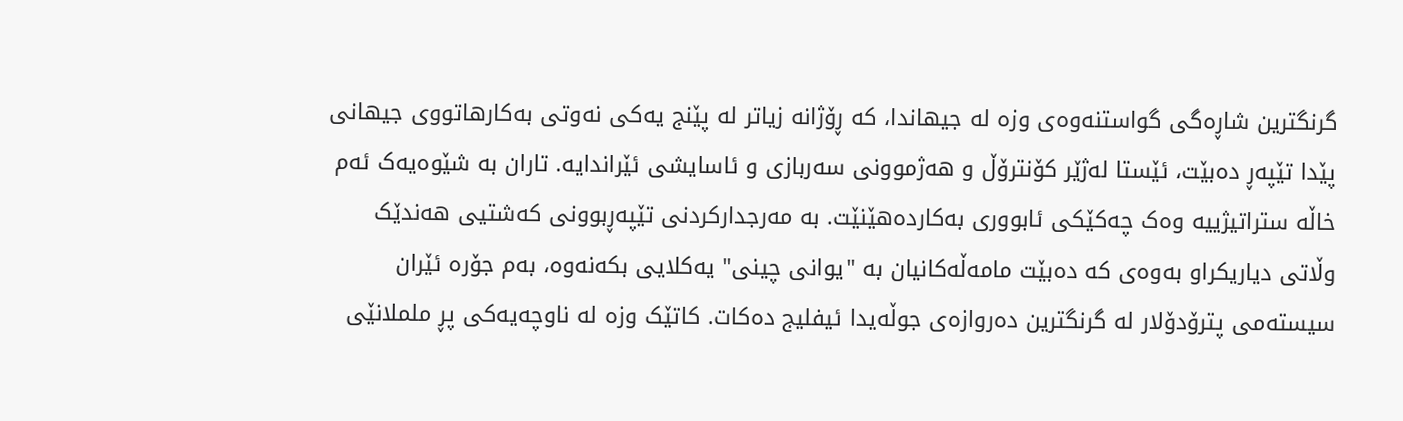گرنگترین شاڕەگی گواستنەوەی وزە لە جیهاندا، کە ڕۆژانە زیاتر لە پێنج یەکی نەوتی بەکارهاتووی جیهانی پێدا تێپەڕ دەبێت، ئێستا لەژێر کۆنترۆڵ و هەژموونی سەربازی و ئاسایشی ئێراندایە. تاران بە شێوەیەک ئەم خاڵە ستراتیژییە وەک چەکێکی ئابووری بەکاردەهێنێت. بە مەرجدارکردنی تێپەڕبوونی کەشتیی هەندێک وڵاتی دیاریکراو بەوەی کە دەبێت مامەڵەکانیان بە "یوانی چینی" یەکلایی بکەنەوە، بەم جۆرە ئێران سیستەمی پترۆدۆلار لە گرنگترین دەروازەی جوڵەیدا ئیفلیج دەکات. کاتێک وزە لە ناوچەیەکی پڕ ململانێی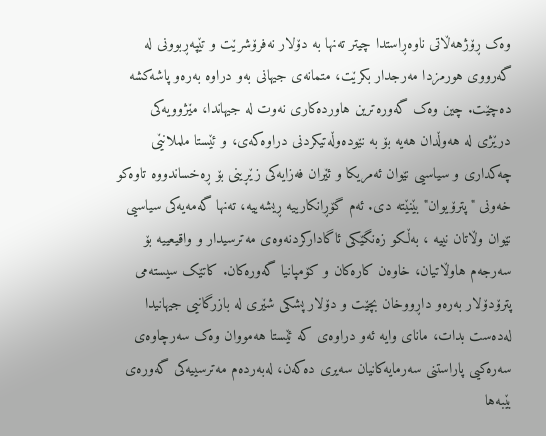وەک ڕۆژهەڵاتی ناوەڕاستدا چیتر تەنها بە دۆلار نەفرۆشرێت و تێپەڕبوونی لە گەرووی هورمزدا مەرجدار بکرێت، متمانەی جیهانی بەو دراوە بەرەو پاشەکشە دەچێت. چین وەک گەورەترین هاوردەکاری نەوت لە جیهاندا، مێژوویەکی درێژی لە هەوڵدان هەیە بۆ بە نێودەوڵەتیکردنی دراوەکەی، و ئێستا ململانێی چەکداری و سیاسیی نێوان ئەمریکا و ئێران فەزایەکی زێڕینی بۆ ڕەخساندووە تاوەکو خەونی "پترۆیوان" بێنێتە دی. ئەم گۆڕانکارییە ڕیشەییە، تەنها گەمەیەکی سیاسیی نێوان وڵاتان نییە ، بەڵکو زەنگێکی ئاگادارکردنەوەی مەترسیدار و واقیعییە بۆ سەرجەم هاوڵاتیان، خاوەن کارەکان و کۆمپانیا گەورەکان. کاتێک سیستەمی پترۆدۆلار بەرەو داڕووخان بچێت و دۆلار پشکی شێری لە بازرگانیی جیهانیدا لەدەست بدات، مانای وایە ئەو دراوەی کە ئێستا هەمووان وەک سەرچاوەی سەرەکیی پاراستنی سەرمایەکانیان سەیری دەکەن، لەبەردەم مەترسییەکی گەورەی بێبەها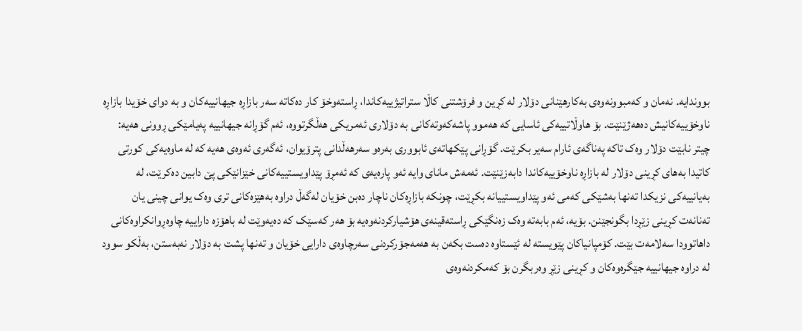بووندایە. نەمان و کەمبوونەوەی بەکارهێنانی دۆلار لە کڕین و فرۆشتنی کاڵا ستراتیژییەکاندا، ڕاستەوخۆ کار دەکاتە سەر بازاڕە جیهانییەکان و بە دوای خۆیدا بازاڕە ناوخۆییەکانیش دەهەژێنێت. بۆ هاوڵاتییەکی ئاسایی کە هەموو پاشەکەوتەکانی بە دۆلاری ئەمریکی هەڵگرتووە، ئەم گۆڕانە جیهانییە پەیامێکی ڕوونی هەیە: چیتر نابێت دۆلار وەک تاکە پەناگەی ئارام سەیر بکرێت. گۆڕانی پێکهاتەی ئابووری بەرەو سەرهەڵدانی پترۆیوان، ئەگەری ئەوەی هەیە کە لە ماوەیەکی کورتی کاتیدا بەهای کڕینی دۆلار لە بازاڕە ناوخۆییەکاندا دابەزێنێت. ئەمەش مانای وایە ئەو پارەیەی کە ئەمڕۆ پێداویستییەکانی خێزانێکی پێ دابین دەکرێت، لە بەیانییەکی نزیکدا تەنها بەشێکی کەمی ئەو پێداویستییانە بکڕێت، چونکە بازاڕەکان ناچار دەبن خۆیان لەگەڵ دراوە بەهێزەکانی تری وەک یوانی چینی یان تەنانەت کڕینی زێڕدا بگونجێنن. بۆیە، ئەم بابەتە وەک زەنگێکی ڕاستەقینەی هۆشیارکردنەوەیە بۆ هەر کەسێک کە دەیەوێت لە باهۆزە داراییە چاوەڕوانکراوەکانی داهاتوودا سەلامەت بێت. کۆمپانیاکان پێویستە لە ئێستاوە دەست بکەن بە هەمەجۆرکردنی سەرچاوەی دارایی خۆیان و تەنها پشت بە دۆلار نەبەستن، بەڵکو سوود لە دراوە جیهانییە جێگرەوەکان و کڕینی زێڕ وەربگرن بۆ کەمکردنەوەی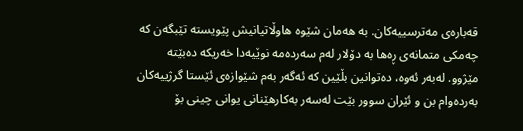قەبارەی مەترسییەکان. بە هەمان شێوە هاوڵاتیانیش پێویستە تێبگەن کە چەمکی متمانەی ڕەها بە دۆلار لەم سەردەمە نوێیەدا خەریکە دەبێتە مێژوو. لەبەر ئەوە، دەتوانین بڵێین کە ئەگەر بەم شێوازەی ئێستا گرژییەکان بەردەوام بن و ئێران سوور بێت لەسەر بەکارهێنانی یوانی چینی بۆ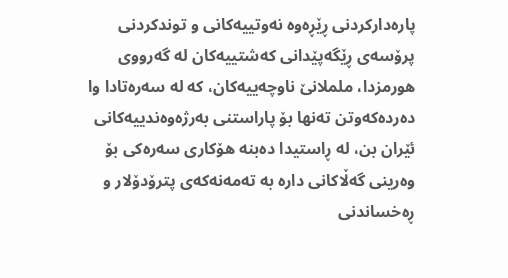پارەدارکردنی ڕێڕەوە نەوتییەکانی و توندکردنی پرۆسەی ڕێگەپێدانی کەشتییەکان لە گەرووی هورمزدا، ململانێ ناوچەییەکان، کە لە سەرەتادا وا دەردەکەوتن تەنها بۆ پاراستنی بەرژەوەندییەکانی ئێران بن، لە ڕاستیدا دەبنە هۆکاری سەرەکی بۆ وەرینی گەڵاکانی دارە بە تەمەنەکەی پترۆدۆلار و ڕەخساندنی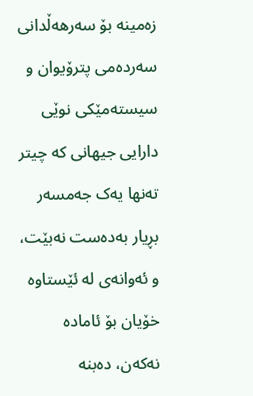زەمینە بۆ سەرهەڵدانی سەردەمی پترۆیوان و سیستەمێکی نوێی دارایی جیهانی کە چیتر تەنها یەک جەمسەر بڕیار بەدەست نەبێت، و ئەوانەی لە ئێستاوە خۆیان بۆ ئامادە نەکەن، دەبنە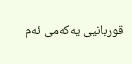قوربانیی یەکەمی ئەم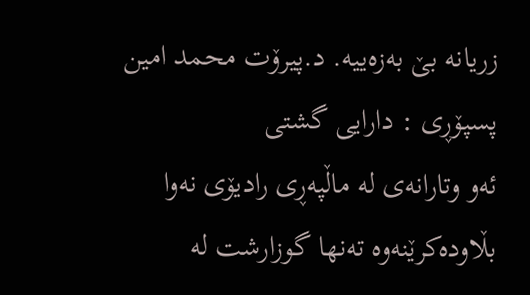زریانە بێ بەزەییە. د.پیرۆت محمد امین پسپۆڕی : دارایی گشتی
ئەو وتارانەی لە ماڵپەڕی رادیۆی نەوا بڵاودەكرێنەوە تەنها گوزارشت لە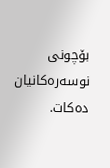بۆچونی نوسەرەكانیان دەكات.